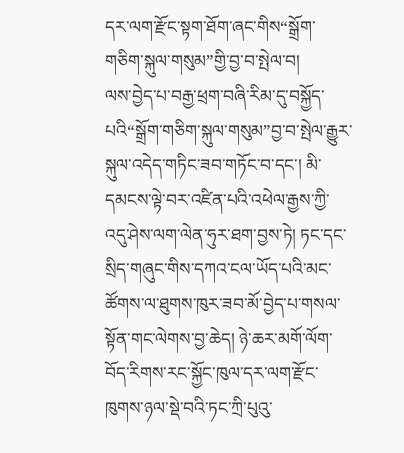དར་ལག་རྫོང་སྟག་ཐོག་ཞང་གིས“སྒྲོག་གཅིག་སྐུལ་གསུམ”གྱི་བྱ་བ་སྤེལ་བ།
ལས་བྱེད་པ་བརྒྱ་ཕྲག་བཞི་རིམ་དུ་བསྐྱོད་པའི“སྒྲོག་གཅིག་སྐུལ་གསུམ”བྱ་བ་སྤེལ་རྒྱུར་སྐུལ་འདེད་གཏིང་ཟབ་གཏོང་བ་དང་། མི་དམངས་ལྟེ་བར་འཛིན་པའི་འཕེལ་རྒྱས་ཀྱི་འདུ་ཤེས་ལག་ལེན་ཧུར་ཐག་བྱས་ཏེ། ཏང་དང་སྲིད་གཞུང་གིས་དཀའ་ངལ་ཡོད་པའི་མང་ཚོགས་ལ་ཐུགས་ཁུར་ཟབ་མོ་བྱེད་པ་གསལ་སྟོན་གང་ལེགས་བྱ་ཆེད། ཉེ་ཆར་མགོ་ལོག་བོད་རིགས་རང་སྐྱོང་ཁུལ་དར་ལག་རྫོང་ཁུགས་ཉལ་སྡེ་བའི་ཏང་ཀྲི་པུའུ་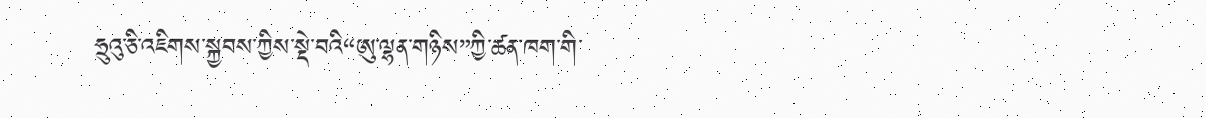ཧྲུའུ་ཅི་འཇིགས་སྐྱབས་ཀྱིས་སྡེ་བའི“ཨུ་ལྷན་གཉིས”ཀྱི་ཚན་ཁག་གི་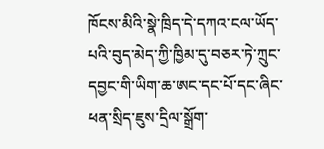ཁོངས་མིའི་སྣེ་ཁྲིད་དེ་དཀའ་ངལ་ཡོད་པའི་བུད་མེད་ཀྱི་ཁྱིམ་དུ་བཅར་ཏེ་ཀྲུང་དབྱང་གི་ཡིག་ཆ་ཨང་དང་པོ་དང་ཞིང་ཕན་སྲིད་ཇུས་དྲིལ་སྒྲོག་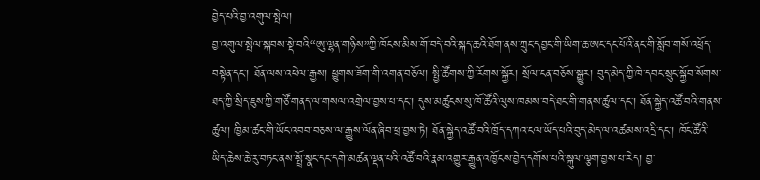བྱེད་པའི་བྱ་འགུལ་སྤེལ།
བྱ་འགུལ་སྤེལ་སྐབས་སྡེ་བའི“ཨུ་ལྷན་གཉིས”ཀྱི་ཁོངས་མིས་གོ་བདེ་བའི་སྐད་ཆའི་ཐོག་ནས་ཀྲུང་དབྱང་གི་ཡིག་ཆ་ཨང་དང་པོའི་ནང་གི་སློབ་གསོ་འཕྲོད་བསྟེན་དང་། ཐོན་ལས་འཕེལ་རྒྱས། ཕྱུགས་ཟོག་གི་འགན་བཅོལ། སྤྱི་ཚོགས་ཀྱི་རོགས་སྐྱོར། སྲོལ་ངན་བཅོས་སྒྱུར། བུད་མེད་ཀྱི་ཁེ་དབང་སྲུང་སྐྱོབ་སོགས་ཐད་ཀྱི་སྲིད་ཇུས་ཀྱི་གཙོ་གནད་ལ་གསལ་འགྲེལ་བྱས་པ་དང་། དུས་མཚུངས་སུ་ཁོ་ཚོའི་ལུས་ཁམས་བདེ་ཐང་གི་གནས་ཚུལ་དང་། ཐོན་སྐྱེད་འཚོ་བའི་གནས་ཚུལ། ཁྱིམ་ཚང་གི་ཡོང་འབབ་བཅས་ལ་རྒྱུས་ལོན་ཞིབ་ཕྲ་བྱས་ཏེ། ཐོན་སྐྱེད་འཚོ་བའི་ཁྲོད་དཀའ་ངལ་ཡོད་པའི་བུད་མེད་ལ་འཚམས་འདྲི་དང་། ཁོང་ཚོའི་ཡིད་ཆེས་ཆེ་རུ་བཏང་ནས་སྤྲོ་སྣང་དང་དགེ་མཚན་ལྡན་པའི་འཚོ་བའི་རྣམ་འགྱུར་རྒྱུན་འཁྱོངས་བྱེད་དགོས་པའི་སྐུལ་ལྕག་བྱས་པ་རེད། བྱ་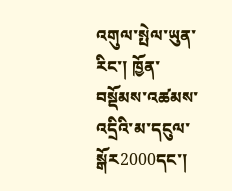འགུལ་སྤེལ་ཡུན་རིང་། ཁྱོན་བསྡོམས་འཚམས་འདྲིའི་མ་དངུལ་སྒོར2000དང་།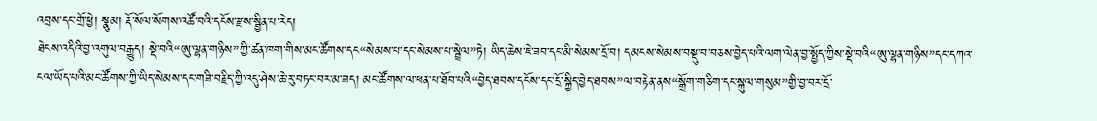འབྲས་དང་གྲོ་ཕྱེ། སྣུམ། རྡོ་སོལ་སོགས་འཚོ་བའི་དངོས་རྫས་སྦྱིན་པ་རེད།
ཐེངས་འདིའི་བྱ་འགུལ་བརྒྱུད། སྡེ་བའི“ཨུ་ལྷན་གཉིས”ཀྱི་ཚན་ཁག་གིས་མང་ཚོགས་དང“སེམས་པ་དང་སེམས་པ་སྦྲེལ”ཏེ། ཡིད་ཆེས་ཇེ་ཟབ་དང་མི་སེམས་དྲོ་བ། དམངས་སེམས་བསྡུ་བ་བཅས་བྱེད་པའི་ལག་ལེན་བྱ་སྤྱོད་ཀྱིས་སྡེ་བའི“ཨུ་ལྷན་གཉིས”དང་དཀའ་ངལ་ཡོད་པའི་མང་ཚོགས་ཀྱི་ཡིད་སེམས་དང་གཟི་བརྗིད་ཀྱི་འདུ་ཤེས་ཆེ་རུ་བཏང་བར་མ་ཟད། མང་ཚོགས་ལ་ཕན་པ་ཐོབ་པའི“བྱེད་ཐབས་དངོས་དང་དྲོ་སྐྱིད་བྱེད་ཐབས”ལ་བརྟེན་ནས“སྒྲོག་གཅིག་དང་སྐུལ་གསུམ”གྱི་བྱ་བར་དྲོ་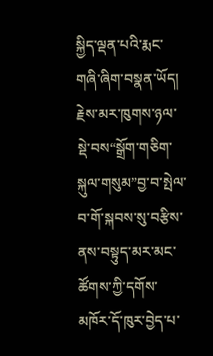སྐྱིད་ལྡན་པའི་རྨང་གཞི་ཞིག་བསྣན་ཡོད། རྗེས་མར་ཁུགས་ཉལ་སྡེ་བས“སྒྲོག་གཅིག་སྐུལ་གསུམ”བྱ་བ་སྤེལ་བ་གོ་སྐབས་སུ་བརྩིས་ནས་བསྟུད་མར་མང་ཚོགས་ཀྱི་དགོས་མཁོར་དོ་ཁུར་བྱེད་པ་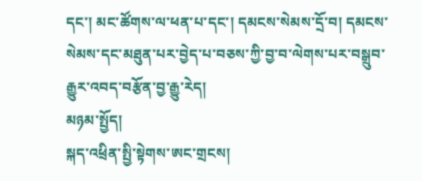དང་། མང་ཚོགས་ལ་ཕན་པ་དང་། དམངས་སེམས་དྲོ་བ། དམངས་སེམས་དང་མཐུན་པར་བྱེད་པ་བཅས་ཀྱི་བྱ་བ་ལེགས་པར་བསྒྲུབ་རྒྱུར་འབད་བརྩོན་བྱ་རྒྱུ་རེད།
མཉམ་སྤྱོད།
སྐད་འཕྲིན་སྤྱི་སྟེགས་ཨང་གྲངས།